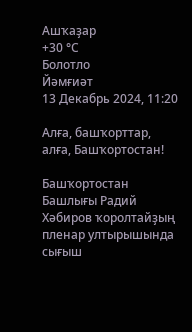Ашҡаҙар
+30 °С
Болотло
Йәмғиәт
13 Декабрь 2024, 11:20

Алға, башҡорттар, алға, Башҡортостан!

Башҡортостан Башлығы Радий Хәбиров ҡоролтайҙың пленар ултырышында сығыш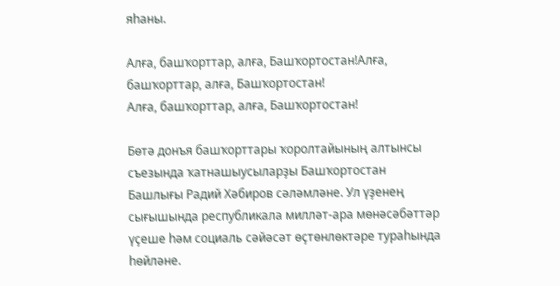яһаны.

Алға, башҡорттар, алға, Башҡортостан!Алға, башҡорттар, алға, Башҡортостан!
Алға, башҡорттар, алға, Башҡортостан!

Бөтә донъя башҡорттары ҡоролтайының алтынсы съезында ҡатнашыусыларҙы Башҡортостан Башлығы Радий Хәбиров сәләмләне. Ул үҙенең сығышында республикала милләт-ара мөнәсәбәттәр үҫеше һәм социаль сәйәсәт өҫтөнлөктәре тураһында һөйләне.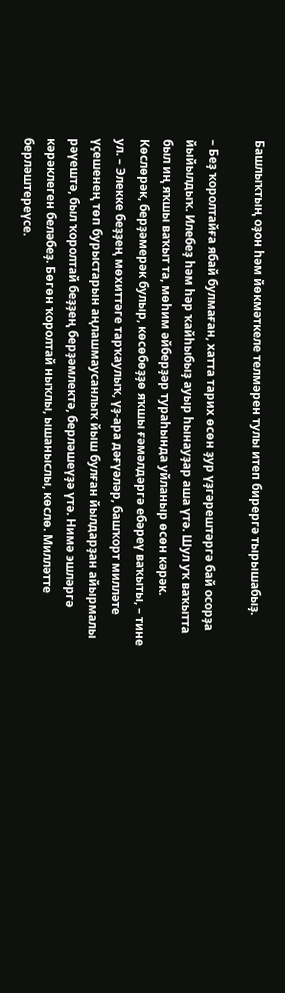Башлыҡтың оҙон һәм йөкмәткеле телмәрен тулы итеп бирергә тырышабыҙ.

– Беҙ ҡоролтайға ябай булмаған, хатта тарих өсөн ҙур үҙгәрештәргә бай осорҙа йыйылдыҡ. Илебеҙ һәм һәр ҡайһыбыҙ ауыр һынауҙар аша үтә. Шул уҡ ваҡытта был иң яҡшы ваҡыт та, мөһим әйберҙәр тураһында уйланыр өсөн кәрәк. Көслөрәк, берҙәмерәк булыр, көсөбөҙҙө яҡшы ғәмәлдәргә ебәреү ваҡыты, – тине ул. – Элекке беҙҙең мөхиттәге тарҡаулыҡ, үҙ-ара дәғүәләр, башҡорт милләте үҫешенең төп бурыстарын аңлашмаусанлыҡ йыш булған йылдарҙан айырмалы рәүештә, был ҡоролтай беҙҙең берҙәмлектә, берләшеүҙә үтә. Нимә эшләргә кәрәклеген беләбеҙ. Бөгөн ҡоролтай ныҡлы, ышаныслы, көслө. Милләтте берләштереүсе.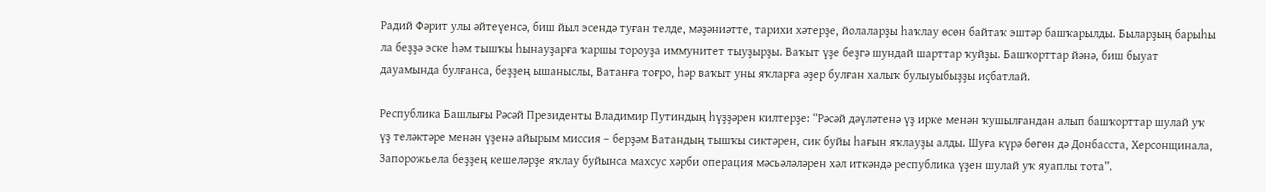Радий Фәрит улы әйтеүенсә, биш йыл эсендә туған телде, мәҙәниәтте, тарихи хәтерҙе, йолаларҙы һаҡлау өсөн байтаҡ эштәр башҡарылды. Быларҙың барыһы ла беҙҙә эске һәм тышҡы һынауҙарға ҡаршы тороуҙа иммунитет тыуҙырҙы. Ваҡыт үҙе беҙгә шундай шарттар ҡуйҙы. Башҡорттар йәнә, биш быуат дауамында булғанса, беҙҙең ышаныслы, Ватанға тоғро, һәр ваҡыт уны яҡларға әҙер булған халыҡ булыуыбыҙҙы иҫбатлай.

Республика Башлығы Рәсәй Президенты Владимир Путиндың һүҙҙәрен килтерҙе: “Рәсәй дәүләтенә үҙ ирке менән ҡушылғандан алып башҡорттар шулай уҡ үҙ теләктәре менән үҙенә айырым миссия – берҙәм Ватандың тышҡы сиктәрен, сик буйы һағын яҡлауҙы алды. Шуға күрә бөгөн дә Донбасста, Херсонщинала, Запорожьела беҙҙең кешеләрҙе яҡлау буйынса махсус хәрби операция мәсьәләләрен хәл иткәндә республика үҙен шулай уҡ яуаплы тота”.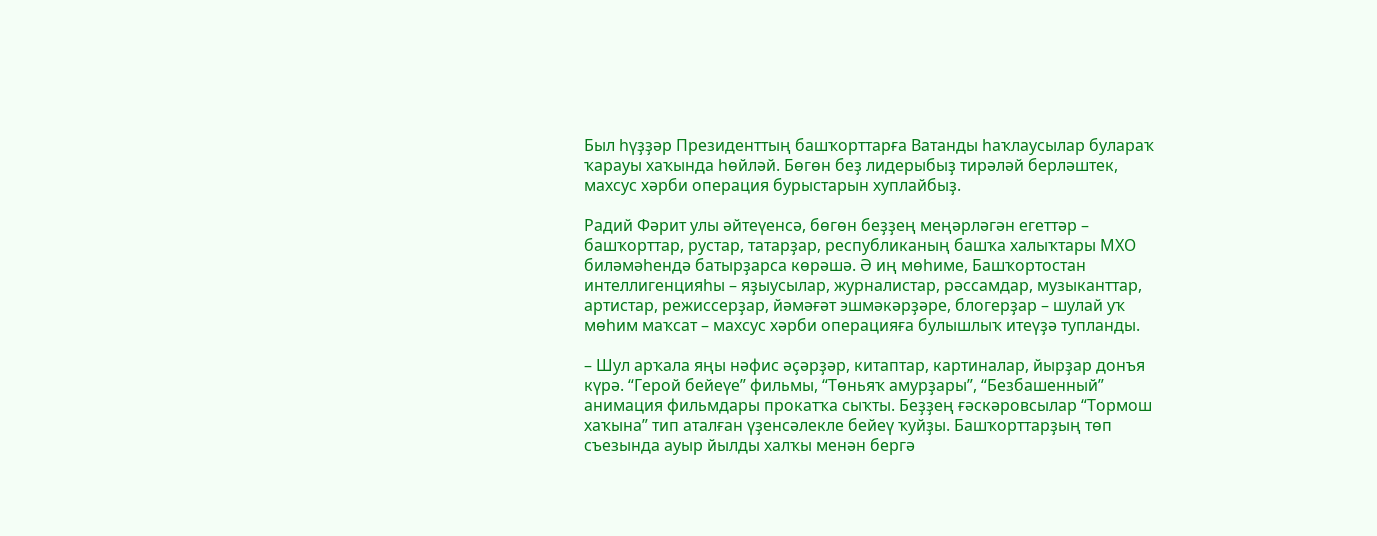Был һүҙҙәр Президенттың башҡорттарға Ватанды һаҡлаусылар булараҡ ҡарауы хаҡында һөйләй. Бөгөн беҙ лидерыбыҙ тирәләй берләштек, махсус хәрби операция бурыстарын хуплайбыҙ.

Радий Фәрит улы әйтеүенсә, бөгөн беҙҙең меңәрләгән егеттәр – башҡорттар, рустар, татарҙар, республиканың башҡа халыҡтары МХО биләмәһендә батырҙарса көрәшә. Ә иң мөһиме, Башҡортостан интеллигенцияһы – яҙыусылар, журналистар, рәссамдар, музыканттар, артистар, режиссерҙар, йәмәғәт эшмәкәрҙәре, блогерҙар – шулай уҡ мөһим маҡсат – махсус хәрби операцияға булышлыҡ итеүҙә тупланды.

– Шул арҡала яңы нәфис әҫәрҙәр, китаптар, картиналар, йырҙар донъя күрә. “Герой бейеүе” фильмы, “Төньяҡ амурҙары”, “Безбашенный” анимация фильмдары прокатҡа сыҡты. Беҙҙең ғәскәровсылар “Тормош хаҡына” тип аталған үҙенсәлекле бейеү ҡуйҙы. Башҡорттарҙың төп съезында ауыр йылды халҡы менән бергә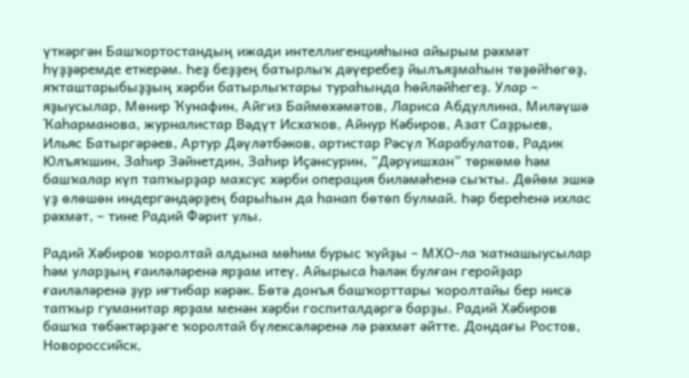үткәргән Башҡортостандың ижади интеллигенцияһына айырым рәхмәт һүҙҙәремде еткерәм. Һеҙ беҙҙең батырлыҡ дәүеребеҙ йылъяҙмаһын төҙөйһөгөҙ, яҡташтарыбыҙҙың хәрби батырлыҡтары тураһында һөйләйһегеҙ. Улар – яҙыусылар, Мөнир Ҡунафин, Айгиз Баймөхәмәтов, Лариса Абдуллина, Миләүшә Ҡаһарманова, журналистар Вәдүт Исхаҡов, Айнур Кәбиров, Азат Саҙрыев, Ильяс Батыргәрәев, Артур Дәүләтбәков, артистар Рәсүл Ҡарабулатов, Радик Юлъяҡшин, Заһир Зәйнетдин, Заһир Иҫәнсурин, “Дәрүишхан” төркөмө һәм башҡалар күп тапҡырҙар махсус хәрби операция биләмәһенә сыҡты. Дөйөм эшкә үҙ өлөшөн индергәндәрҙең барыһын да һанап бөтөп булмай. Һәр береһенә ихлас рәхмәт, – тине Радий Фәрит улы.

Радий Хәбиров ҡоролтай алдына мөһим бурыс ҡуйҙы – МХО-ла ҡатнашыусылар һәм уларҙың ғаиләләренә ярҙам итеү. Айырыса һәләк булған геройҙар ғаиләләренә ҙур иғтибар кәрәк. Бөтә донъя башҡорттары ҡоролтайы бер нисә тапҡыр гуманитар ярҙам менән хәрби госпиталдәргә барҙы. Радий Хәбиров башҡа төбәктәрҙәге ҡоролтай бүлексәләренә лә рәхмәт әйтте. Дондағы Ростов, Новороссийск,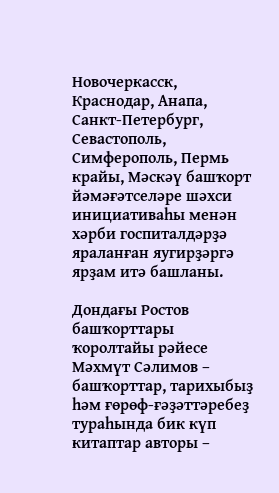Новочеркасск, Краснодар, Анапа, Санкт-Петербург, Севастополь, Симферополь, Пермь крайы, Мәскәү башҡорт йәмәғәтселәре шәхси инициативаһы менән хәрби госпиталдәрҙә яраланған яугирҙәргә ярҙам итә башланы.

Дондағы Ростов башҡорттары ҡоролтайы рәйесе Мәхмүт Сәлимов – башҡорттар, тарихыбыҙ һәм ғөрөф-ғәҙәттәребеҙ тураһында бик күп китаптар авторы –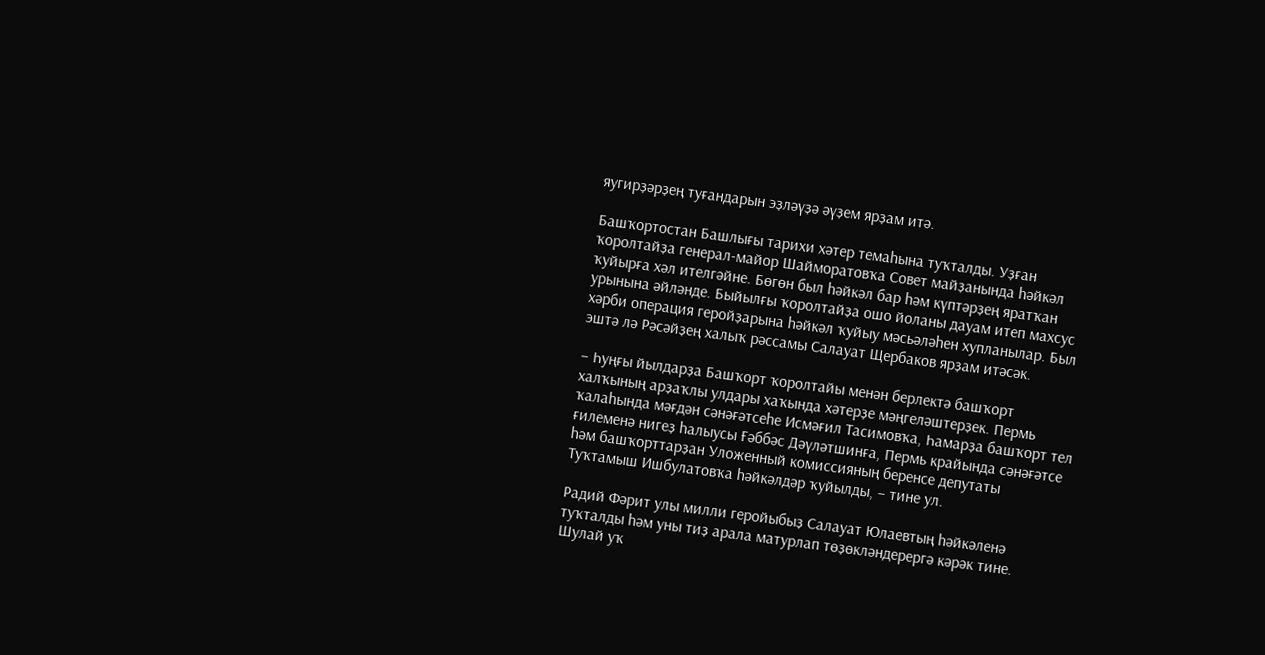яугирҙәрҙең туғандарын эҙләүҙә әүҙем ярҙам итә.

Башҡортостан Башлығы тарихи хәтер темаһына туҡталды. Уҙған ҡоролтайҙа генерал-майор Шайморатовҡа Совет майҙанында һәйкәл ҡуйырға хәл ителгәйне. Бөгөн был һәйкәл бар һәм күптәрҙең яратҡан урынына әйләнде. Быйылғы ҡоролтайҙа ошо йоланы дауам итеп махсус хәрби операция геройҙарына һәйкәл ҡуйыу мәсьәләһен хупланылар. Был эштә лә Рәсәйҙең халыҡ рәссамы Салауат Щербаков ярҙам итәсәк.

– Һуңғы йылдарҙа Башҡорт ҡоролтайы менән берлектә башҡорт халҡының арҙаҡлы улдары хаҡында хәтерҙе мәңгеләштерҙек. Пермь ҡалаһында мәғдән сәнәғәтсеһе Исмәғил Тасимовҡа, Һамарҙа башҡорт тел ғилеменә нигеҙ һалыусы Ғәббәс Дәүләтшинға, Пермь крайында сәнәғәтсе һәм башҡорттарҙан Уложенный комиссияның беренсе депутаты Туҡтамыш Ишбулатовҡа һәйкәлдәр ҡуйылды, – тине ул.

Радий Фәрит улы милли геройыбыҙ Салауат Юлаевтың һәйкәленә туҡталды һәм уны тиҙ арала матурлап төҙөкләндерергә кәрәк тине. Шулай уҡ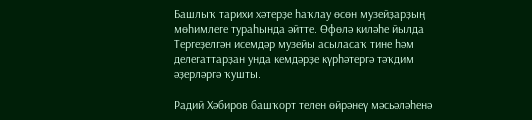Башлыҡ тарихи хәтерҙе һаҡлау өсөн музейҙарҙың мөһимлеге тураһында әйтте. Өфөлә киләһе йылда Тергеҙелгән исемдәр музейы асыласаҡ тине һәм делегаттарҙан унда кемдәрҙе күрһәтергә тәҡдим әҙерләргә ҡушты.

Радий Хәбиров башҡорт телен өйрәнеү мәсьәләһенә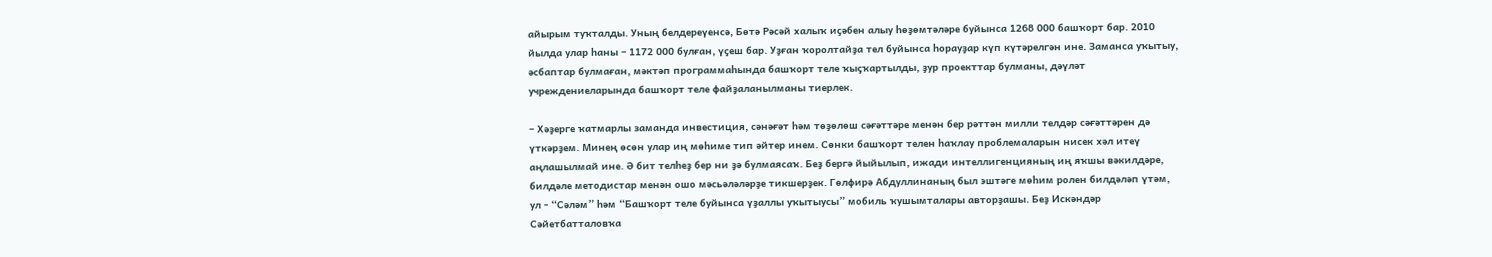айырым туҡталды. Уның белдереүенсә, Бөтә Рәсәй халыҡ иҫәбен алыу һөҙөмтәләре буйынса 1268 000 башҡорт бар. 2010 йылда улар һаны – 1172 000 булған, үҫеш бар. Уҙған ҡоролтайҙа тел буйынса һорауҙар күп күтәрелгән ине. Заманса уҡытыу, әсбаптар булмаған, мәктәп программаһында башҡорт теле ҡыҫҡартылды, ҙур проекттар булманы, дәүләт учреждениеларында башҡорт теле файҙаланылманы тиерлек.

– Хәҙерге ҡатмарлы заманда инвестиция, сәнәғәт һәм төҙөлөш сәғәттәре менән бер рәттән милли телдәр сәғәттәрен дә үткәрҙем. Минең өсөн улар иң мөһиме тип әйтер инем. Сөнки башҡорт телен һаҡлау проблемаларын нисек хәл итеү аңлашылмай ине. Ә бит телһеҙ бер ни ҙә булмаясаҡ. Беҙ бергә йыйылып, ижади интеллигенцияның иң яҡшы вәкилдәре, билдәле методистар менән ошо мәсьәләләрҙе тикшерҙек. Гөлфирә Абдуллинаның был эштәге мөһим ролен билдәләп үтәм, ул - “Сәләм” һәм “Башҡорт теле буйынса үҙаллы уҡытыусы” мобиль ҡушымталары авторҙашы. Беҙ Искәндәр Сәйетбатталовҡа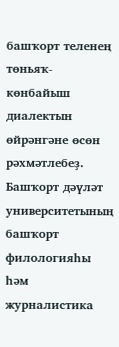башҡорт теленең төньяҡ-көнбайыш диалектын өйрәнгәне өсөн рәхмәтлебеҙ. Башҡорт дәүләт университетының башҡорт филологияһы һәм журналистика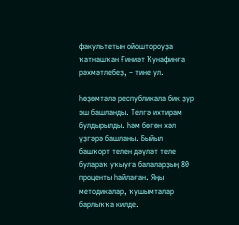факультетын ойоштороуҙа ҡатнашҡан Ғиниәт Ҡунафинға рәхмәтлебеҙ, – тине ул.

Һөҙөмтәлә республикала бик ҙур эш башланды. Телгә ихтирам булдырылды. Һәм бөгөн хәл үҙгәрә башланы. Быйыл башҡорт телен дәүләт теле булараҡ уҡыуға балаларҙың 80 проценты һайлаған. Яңы методикалар, ҡушымталар барлыҡҡа килде.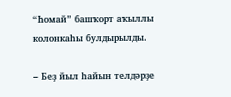“Һомай” башҡорт аҡыллы колонкаһы булдырылды.

– Беҙ йыл һайын телдәрҙе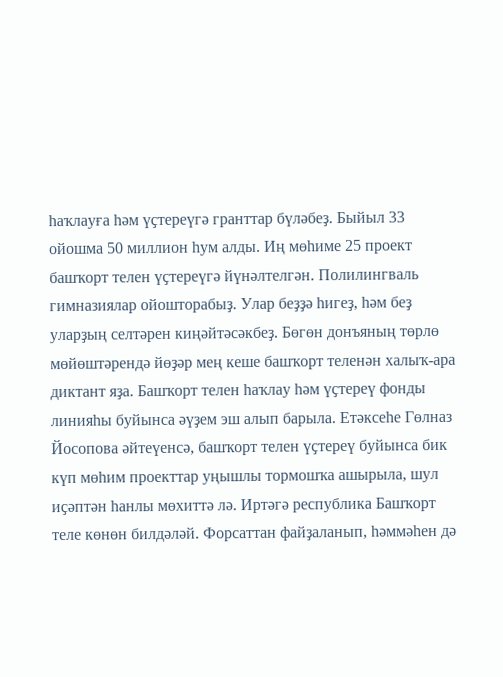һаҡлауға һәм үҫтереүгә гранттар бүләбеҙ. Быйыл 33 ойошма 50 миллион һум алды. Иң мөһиме 25 проект башҡорт телен үҫтереүгә йүнәлтелгән. Полилингваль гимназиялар ойошторабыҙ. Улар беҙҙә һигеҙ, һәм беҙ уларҙың селтәрен киңәйтәсәкбеҙ. Бөгөн донъяның төрлө мөйөштәрендә йөҙәр мең кеше башҡорт теленән халыҡ-ара диктант яҙа. Башҡорт телен һаҡлау һәм үҫтереү фонды линияһы буйынса әүҙем эш алып барыла. Етәксеһе Гөлназ Йосопова әйтеүенсә, башҡорт телен үҫтереү буйынса бик күп мөһим проекттар уңышлы тормошҡа ашырыла, шул иҫәптән һанлы мөхиттә лә. Иртәгә республика Башҡорт теле көнөн билдәләй. Форсаттан файҙаланып, һәммәһен дә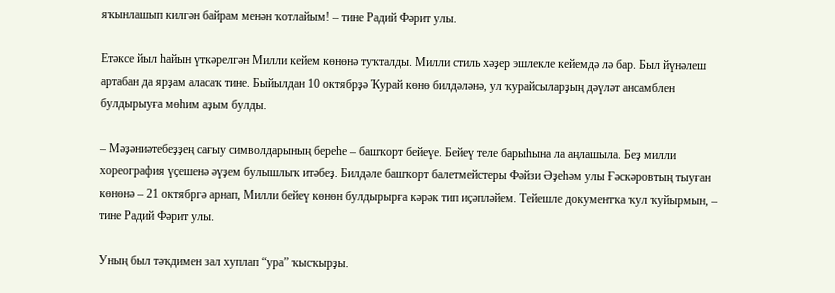яҡынлашып килгән байрам менән ҡотлайым! – тине Радий Фәрит улы.

Етәксе йыл һайын үткәрелгән Милли кейем көнөнә туҡталды. Милли стиль хәҙер эшлекле кейемдә лә бар. Был йүнәлеш артабан да ярҙам аласаҡ тине. Быйылдан 10 октябрҙә Ҡурай көнө билдәләнә, ул ҡурайсыларҙың дәүләт ансамблен булдырыуға мөһим аҙым булды.

– Мәҙәниәтебеҙҙең сағыу символдарының береһе – башҡорт бейеүе. Бейеү теле барыһына ла аңлашыла. Беҙ милли хореография үҫешенә әүҙем булышлыҡ итәбеҙ. Билдәле башҡорт балетмейстеры Фәйзи Әҙеһәм улы Ғәскәровтың тыуған көнөнә – 21 октябргә арнап, Милли бейеү көнөн булдырырға кәрәк тип иҫәпләйем. Тейешле документҡа ҡул ҡуйырмын, – тине Радий Фәрит улы.

Уның был тәҡдимен зал хуплап “ура” ҡысҡырҙы.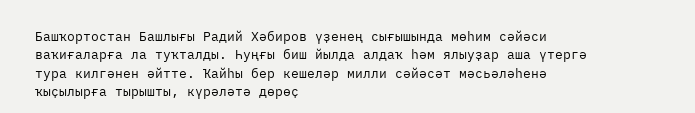Башҡортостан Башлығы Радий Хәбиров үҙенең сығышында мөһим сәйәси ваҡиғаларға ла туҡталды. Һуңғы биш йылда алдаҡ һәм ялыуҙар аша үтергә тура килгәнен әйтте. Ҡайһы бер кешеләр милли сәйәсәт мәсьәләһенә ҡыҫылырға тырышты, күрәләтә дөрөҫ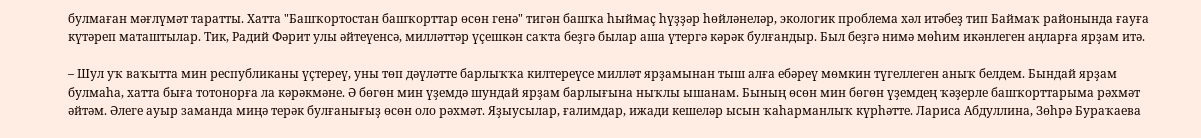булмаған мәғлүмәт таратты. Хатта "Башҡортостан башҡорттар өсөн генә" тигән башҡа һыймаҫ һүҙҙәр һөйләнеләр, экологик проблема хәл итәбеҙ тип Баймаҡ районында ғауға күтәреп маташтылар. Тик, Радий Фәрит улы әйтеүенсә, милләттәр үҫешкән саҡта беҙгә былар аша үтергә кәрәк булғандыр. Был беҙгә нимә мөһим икәнлеген аңларға ярҙам итә.

– Шул уҡ ваҡытта мин республиканы үҫтереү, уны төп дәүләтте барлыҡҡа килтереүсе милләт ярҙамынан тыш алға ебәреү мөмкин түгеллеген аныҡ белдем. Бындай ярҙам булмаһа, хатта быға тотонорға ла кәрәкмәне. Ә бөгөн мин үҙемдә шундай ярҙам барлығына ныҡлы ышанам. Бының өсөн мин бөгөн үҙемдең ҡәҙерле башҡорттарыма рәхмәт әйтәм. Әлеге ауыр заманда миңә терәк булғанығыҙ өсөн оло рәхмәт. Яҙыусылар, ғалимдар, ижади кешеләр ысын ҡаһарманлыҡ күрһәтте. Лариса Абдуллина, Зөһрә Бураҡаева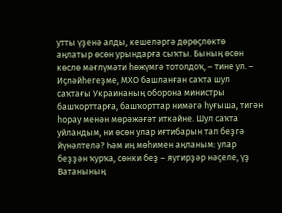утты үҙенә алды, кешеләргә дөрөҫлөктө аңлатыр өсөн урындарға сыҡты. Бының өсөн көслө мәғлүмәти һөжүмгә тотолдоҡ, – тине ул. – Иҫләйһегеҙме, МХО башланған саҡта шул саҡтағы Украинаның оборона министры башҡорттарға, башҡорттар нимәгә һуғыша, тигән һорау менән мөрәжәғәт иткәйне. Шул саҡта уйландым, ни өсөн улар иғтибарын тап беҙгә йүнәлтелә? Һәм иң мөһимен аңланым: улар беҙҙән ҡурҡа, сөнки беҙ – яугирҙәр нәҫеле, үҙ Ватанының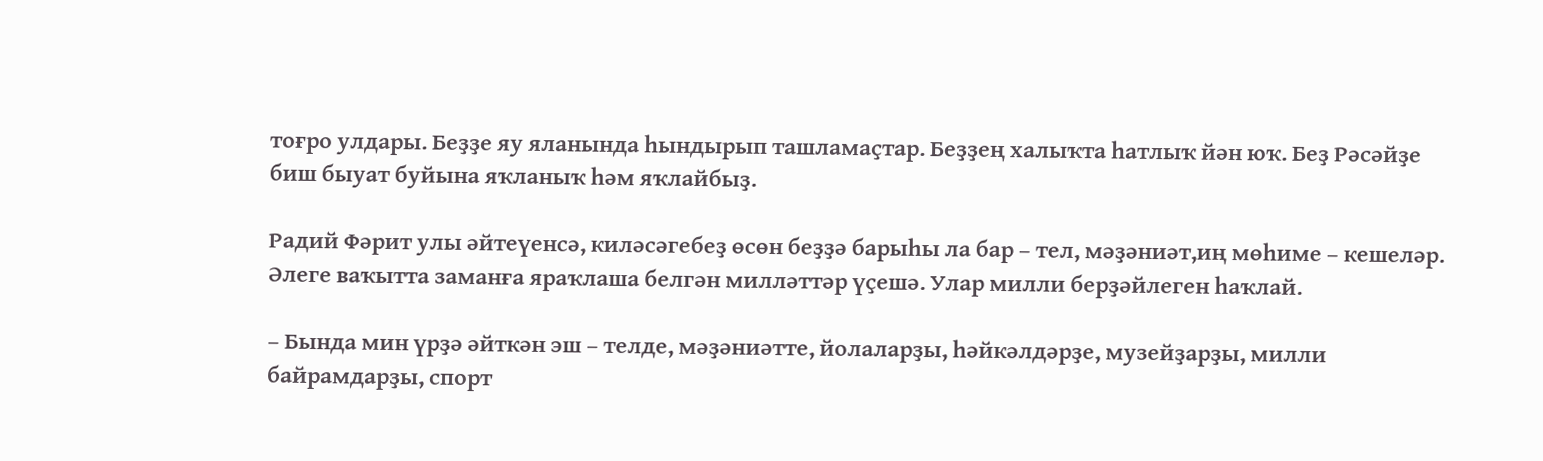тоғро улдары. Беҙҙе яу яланында һындырып ташламаҫтар. Беҙҙең халыҡта һатлыҡ йән юҡ. Беҙ Рәсәйҙе биш быуат буйына яҡланыҡ һәм яҡлайбыҙ.

Радий Фәрит улы әйтеүенсә, киләсәгебеҙ өсөн беҙҙә барыһы ла бар – тел, мәҙәниәт,иң мөһиме – кешеләр. Әлеге ваҡытта заманға яраҡлаша белгән милләттәр үҫешә. Улар милли берҙәйлеген һаҡлай.

– Бында мин үрҙә әйткән эш – телде, мәҙәниәтте, йолаларҙы, һәйкәлдәрҙе, музейҙарҙы, милли байрамдарҙы, спорт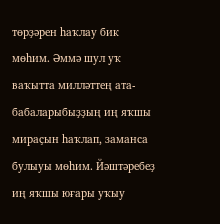төрҙәрен һаҡлау бик мөһим. Әммә шул уҡ ваҡытта милләттең ата-бабаларыбыҙҙың иң яҡшы мираҫын һаҡлап, заманса булыуы мөһим. Йәштәребеҙ иң яҡшы юғары уҡыу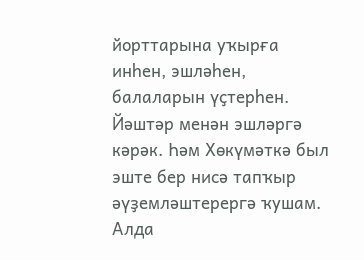йорттарына уҡырға инһен, эшләһен, балаларын үҫтерһен. Йәштәр менән эшләргә кәрәк. Һәм Хөкүмәткә был эште бер нисә тапҡыр әүҙемләштерергә ҡушам. Алда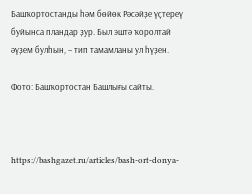Башҡортостанды һәм бөйөк Рәсәйҙе үҫтереү буйынса пландар ҙур. Был эштә ҡоролтай әүҙем булһын, – тип тамамланы ул һүҙен.

Фото: Башҡортостан Башлығы сайты.



https://bashgazet.ru/articles/bash-ort-donya-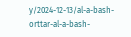y/2024-12-13/al-a-bash-orttar-al-a-bash-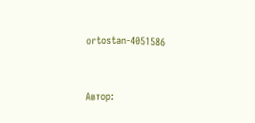ortostan-4051586



Автор: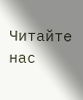Читайте нас